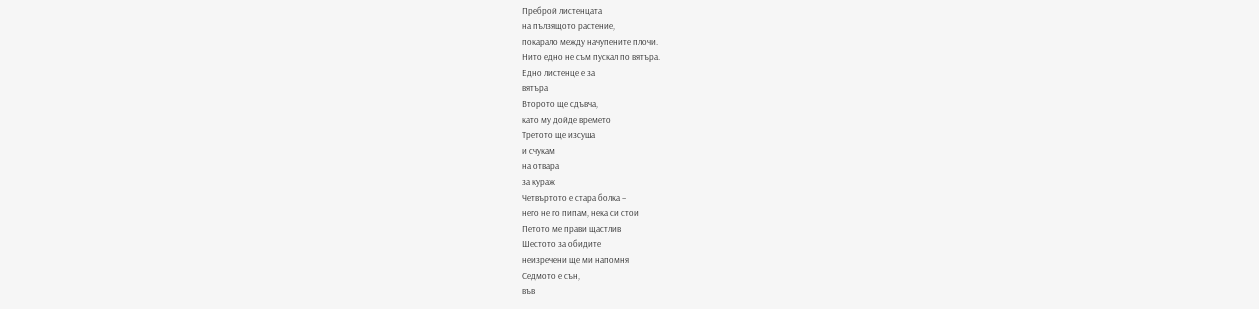Преброй листенцата
на пълзящото растение,
покарало между начупените плочи.
Нито едно не съм пускал по вятъра.
Едно листенце е за
вятъра
Второто ще сдъвча,
като му дойде времето
Третото ще изсуша
и счукам
на отвара
за кураж
Четвъртото е стара болка –
него не го пипам, нека си стои
Петото ме прави щастлив
Шестото за обидите
неизречени ще ми напомня
Седмото е сън,
във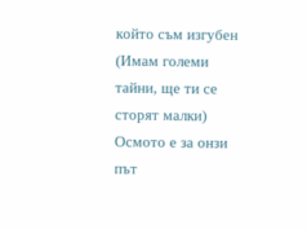който съм изгубен
(Имам големи тайни, ще ти се сторят малки)
Осмото е за онзи път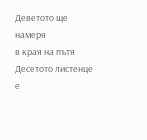Деветото ще намеря
в края на пътя
Десетото листенце е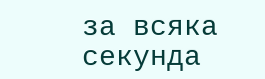за всяка секунда